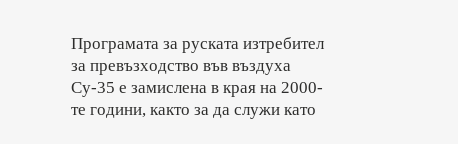Програмата за руската изтребител за превъзходство във въздуха Су-35 е замислена в края на 2000-те години, както за да служи като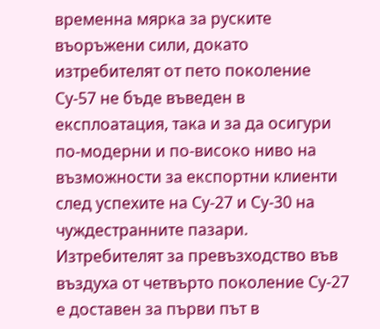временна мярка за руските въоръжени сили, докато изтребителят от пето поколение Су-57 не бъде въведен в експлоатация, така и за да осигури по-модерни и по-високо ниво на възможности за експортни клиенти след успехите на Су-27 и Су-30 на чуждестранните пазари. Изтребителят за превъзходство във въздуха от четвърто поколение Су-27 е доставен за първи път в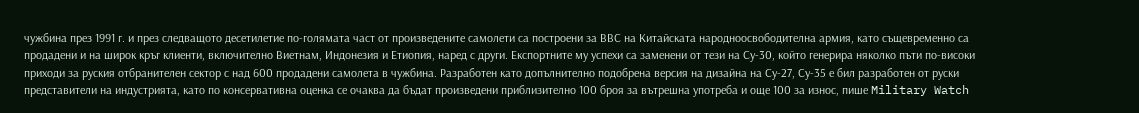чужбина през 1991 г. и през следващото десетилетие по-голямата част от произведените самолети са построени за ВВС на Китайската народноосвободителна армия, като същевременно са продадени и на широк кръг клиенти, включително Виетнам, Индонезия и Етиопия, наред с други. Експортните му успехи са заменени от тези на Су-30, който генерира няколко пъти по-високи приходи за руския отбранителен сектор с над 600 продадени самолета в чужбина. Разработен като допълнително подобрена версия на дизайна на Су-27, Су-35 е бил разработен от руски представители на индустрията, като по консервативна оценка се очаква да бъдат произведени приблизително 100 броя за вътрешна употреба и още 100 за износ, пише Military Watch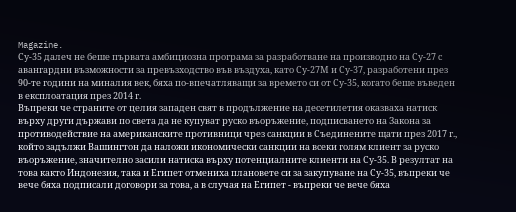Magazine.
Су-35 далеч не беше първата амбициозна програма за разработване на производно на Су-27 с авангардни възможности за превъзходство във въздуха, като Су-27М и Су-37, разработени през 90-те години на миналия век, бяха по-впечатляващи за времето си от Су-35, когато беше въведен в експлоатация през 2014 г.
Въпреки че страните от целия западен свят в продължение на десетилетия оказваха натиск върху други държави по света да не купуват руско въоръжение, подписването на Закона за противодействие на американските противници чрез санкции в Съединените щати през 2017 г., който задължи Вашингтон да наложи икономически санкции на всеки голям клиент за руско въоръжение, значително засили натиска върху потенциалните клиенти на Су-35. В резултат на това както Индонезия, така и Египет отмениха плановете си за закупуване на Су-35, въпреки че вече бяха подписали договори за това, а в случая на Египет - въпреки че вече бяха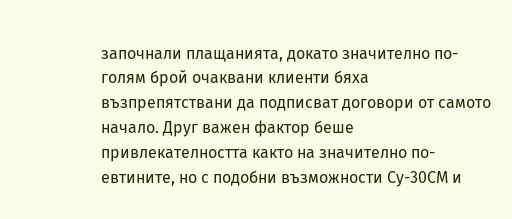започнали плащанията, докато значително по-голям брой очаквани клиенти бяха възпрепятствани да подписват договори от самото начало. Друг важен фактор беше привлекателността както на значително по-евтините, но с подобни възможности Су-30СМ и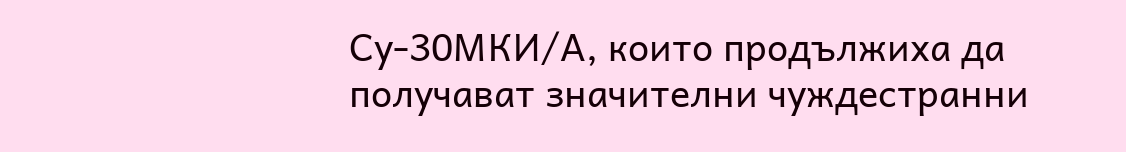Су-30МКИ/А, които продължиха да получават значителни чуждестранни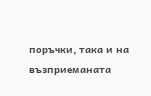поръчки, така и на възприеманата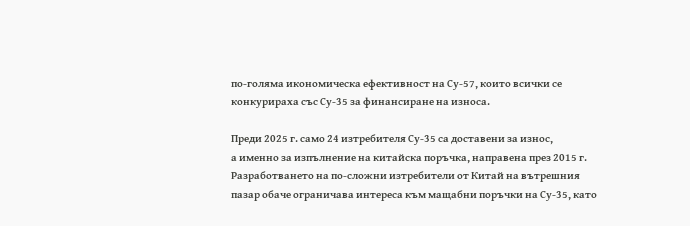по-голяма икономическа ефективност на Су-57, които всички се конкурираха със Су-35 за финансиране на износа.

Преди 2025 г. само 24 изтребителя Су-35 са доставени за износ,
а именно за изпълнение на китайска поръчка, направена през 2015 г. Разработването на по-сложни изтребители от Китай на вътрешния пазар обаче ограничава интереса към мащабни поръчки на Су-35, като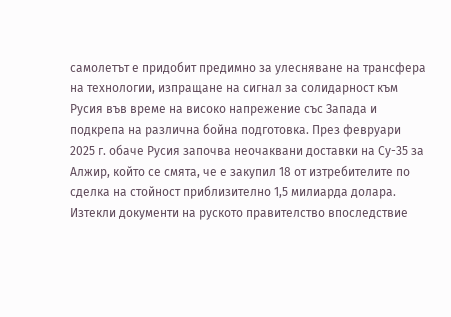самолетът е придобит предимно за улесняване на трансфера на технологии, изпращане на сигнал за солидарност към Русия във време на високо напрежение със Запада и подкрепа на различна бойна подготовка. През февруари 2025 г. обаче Русия започва неочаквани доставки на Су-35 за Алжир, който се смята, че е закупил 18 от изтребителите по сделка на стойност приблизително 1,5 милиарда долара. Изтекли документи на руското правителство впоследствие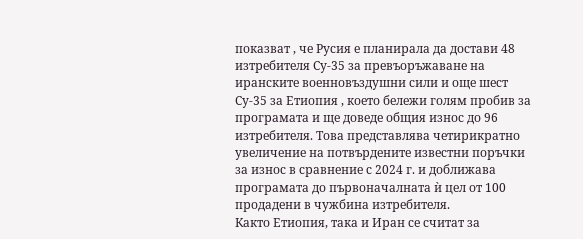показват , че Русия е планирала да достави 48 изтребителя Су-35 за превъоръжаване на иранските военновъздушни сили и още шест Су-35 за Етиопия , което бележи голям пробив за програмата и ще доведе общия износ до 96 изтребителя. Това представлява четирикратно увеличение на потвърдените известни поръчки за износ в сравнение с 2024 г. и доближава програмата до първоначалната ѝ цел от 100 продадени в чужбина изтребителя.
Както Етиопия, така и Иран се считат за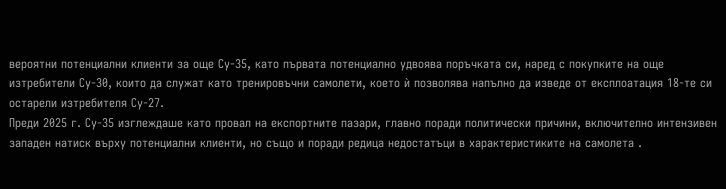вероятни потенциални клиенти за още Су-35, като първата потенциално удвоява поръчката си, наред с покупките на още изтребители Су-30, които да служат като тренировъчни самолети, което ѝ позволява напълно да изведе от експлоатация 18-те си остарели изтребителя Су-27.
Преди 2025 г. Су-35 изглеждаше като провал на експортните пазари, главно поради политически причини, включително интензивен западен натиск върху потенциални клиенти, но също и поради редица недостатъци в характеристиките на самолета .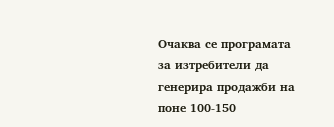Очаква се програмата за изтребители да генерира продажби на поне 100-150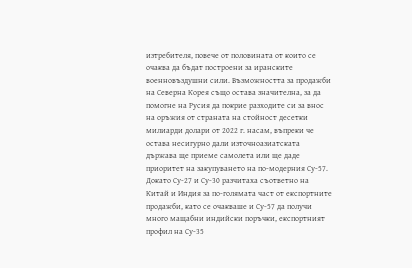изтребителя, повече от половината от които се очаква да бъдат построени за иранските военновъздушни сили. Възможността за продажби на Северна Корея също остава значителна, за да помогне на Русия да покрие разходите си за внос на оръжия от страната на стойност десетки милиарди долари от 2022 г. насам, въпреки че остава несигурно дали източноазиатската държава ще приеме самолета или ще даде приоритет на закупуването на по-модерния Су-57. Докато Су-27 и Су-30 разчитаха съответно на Китай и Индия за по-голямата част от експортните продажби, като се очакваше и Су-57 да получи много мащабни индийски поръчки, експортният профил на Су-35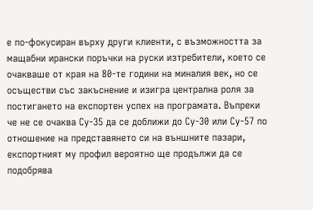е по-фокусиран върху други клиенти, с възможността за мащабни ирански поръчки на руски изтребители, което се очакваше от края на 80-те години на миналия век, но се осъществи със закъснение и изигра централна роля за постигането на експортен успех на програмата. Въпреки че не се очаква Су-35 да се доближи до Су-30 или Су-57 по отношение на представянето си на външните пазари, експортният му профил вероятно ще продължи да се подобрява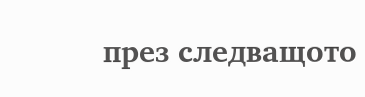през следващото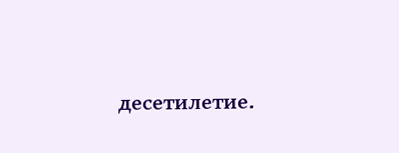десетилетие.